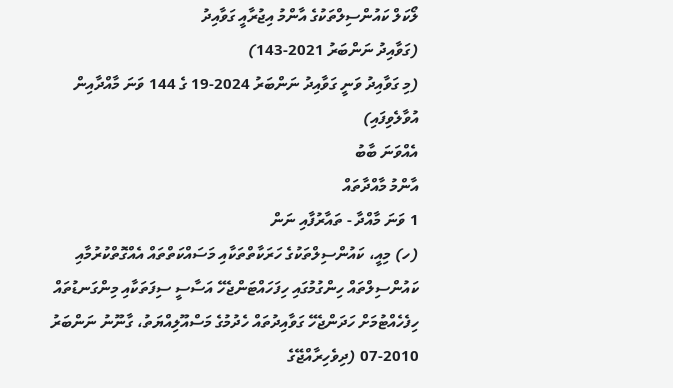ލޯކަލް ކައުންސިލްތަކުގެ އާންމު އިޖުރާއީ ގަވާއިދު
(ގަވާއިދު ނަންބަރު 2021-143)
(މި ގަވާއިދު ވަނީ ގަވާއިދު ނަންބަރު 2024-19 ގެ 144 ވަނަ މާއްދާއިން އުވާލެވިފައި)
އެއްވަނަ ބާބު
އާންމު މާއްދާތައް
1 ވަނަ މާއްދާ - ތައާރުފާއި ނަން
(ހ) މިއީ، ކައުންސިލްތަކުގެ ހަރަކާތްތަކާއި މަސައްކަތްތައް އެއްގޮތްކުރުމާއި ކައުންސިލްތައް ހިންގުމުގައި ހިފަހައްޓަންޖެހޭ އަސާސީ ސިފަތަކާއި މިންގަނޑުތައް ހިފެހެއްޓުމަށް ހަދަންޖެހޭ ގަވާއިދުތައް ހެދުމުގެ މަސްއޫލިއްޔަތު، ގާނޫނު ނަންބަރު 2010-07 (ދިވެހިރާއްޖޭގެ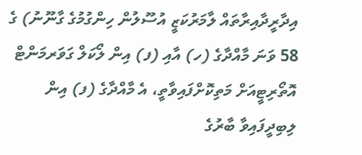އިދާރީދާއިރާތައް ލާމަރުކަޒީ އުސޫލުން ހިންގުމުގެ ގާނޫނު) ގެ 58 ވަނަ މާއްދާގެ (ހ) އާއި (ފ) އިން ލޯކަލް ގަވަރމަންޓް އޮތޯރިޓީއަށް މަތިކޮށްފައިވާތީ، އެ މާއްދާގެ (ފ) އިން ލިބިދީފައިވާ ބާރުގެ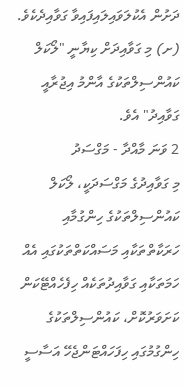ދަށުން އެކުލަވައިލައިފައިވާ ގަވާއިދެކެވެ.
(ށ) މި ގަވާއިދަށް ކިޔާނީ "ލޯކަލް ކައުންސިލްތަކުގެ އާންމު އިޖުރާއީ ގަވާއިދު" އެވެ.
2 ވަނަ މާއްދާ - މަގްސަދު
މި ގަވާއިދުގެ މަގްސަދަކީ، ލޯކަލް ކައުންސިލްތަކުގެ ހިންގުމާއި ހަރަކާތްތަކާއި މަސައްކަތްތަކުގައި އެއް ހަމަތަކާއި ގަވާއިދުތަކެއް ހިފެހެއްޓޭކަން ކަށަވަރުކޮށް، ކައުންސިލްތަކުގެ ހިންގުމުގައި ހިފަހައްޓަންޖެހޭ އަސާސީ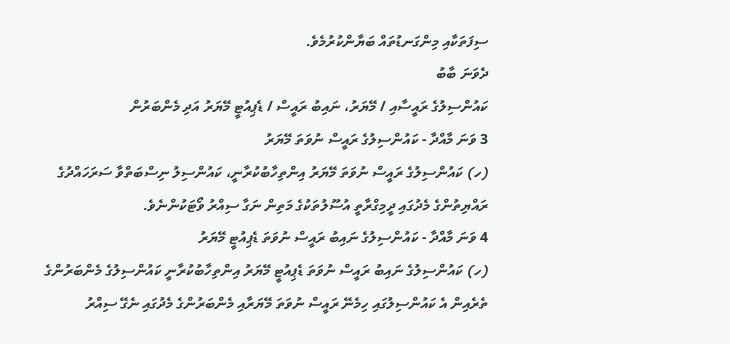ސިފަތަކާއި މިންގަނޑުތައް ބަޔާންކުރުމެވެ.
ދެވަނަ ބާބު
ކައުންސިލުގެ ރައީސާއި / މޭޔަރު، ނައިބު ރައީސް / ޑެޕިއުޓީ މޭޔަރު އަދި މެންބަރުން
3 ވަނަ މާއްދާ - ކައުންސިލުގެ ރައީސް ނުވަތަ މޭޔަރު
(ހ) ކައުންސިލުގެ ރައީސް ނުވަތަ މޭޔަރު އިންތިހާބުކުރާނީ، ކައުންސިލު ނިސްބަތްވާ ސަރަހައްދުގެ ރައްޔިތުންގެ މެދުގައި ދީމިގްރާތީ އުސޫލުތަކުގެ މަތިން ނަގާ ސިއްރު ވޯޓަކުންނެވެ.
4 ވަނަ މާއްދާ - ކައުންސިލުގެ ނައިބު ރައީސް ނުވަތަ ޑެޕިއުޓީ މޭޔަރު
(ހ) ކައުންސިލުގެ ނައިބު ރައީސް ނުވަތަ ޑެޕިއުޓީ މޭޔަރު އިންތިހާބުކުރާނީ ކައުންސިލުގެ މެންބަރުންގެ ތެރެއިން އެ ކައުންސިލުގައި ހިމެނޭ ރައީސް ނުވަތަ މޭޔަރާއި މެންބަރުންގެ މެދުގައި ނެގޭ ސިއްރު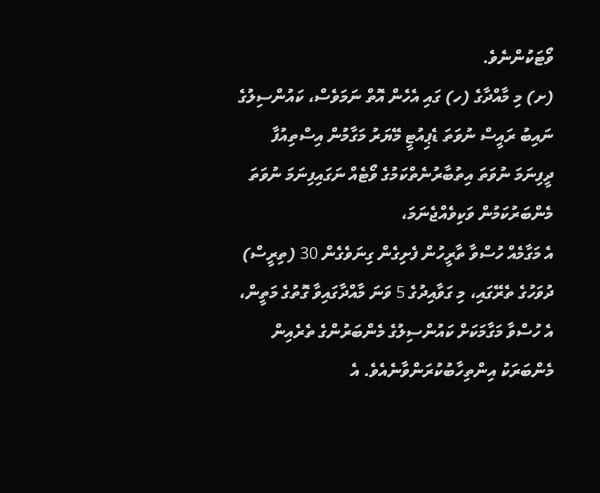ވޯޓަކުންނެވެ.
(ށ) މި މާއްދާގެ (ހ) ގައި އެހެން އޮތް ނަމަވެސް، ކައުންސިލުގެ ނައިބު ރައީސް ނުވަތަ ޑެޕިއުޓީ މޭޔަރު މަގާމުން އިސްތިއުފާ ދީފިނަމަ ނުވަތަ އިތުބާރުނެތްކަމުގެ ވޯޓެއް ނަގައިފިނަމަ ނުވަތަ މެންބަރުކަމުން ވަކިވެއްޖެނަމަ،
އެ މަގާމެއް ހުސްވާ ތާރީހުން ފެށިގެން ގިނަވެގެން 30 (ތިރީސް) ދުވަހުގެ ތެރޭގައި، މި ގަވާއިދުގެ 5 ވަނަ މާއްދާގައިވާ ގޮތުގެ މަތީން، އެ ހުސްވާ މަގާމަކަށް ކައުންސިލުގެ މެންބަރުންގެ ތެރެއިން މެންބަރަކު އިންތިހާބުކުރަންވާނެއެވެ. އެ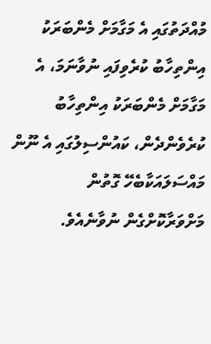މުއްދަތުގައި އެ މަގާމަށް މެންބަރަކު އިންތިހާބު ކުރެވިފައި ނުވާނަމަ، އެ މަގާމަށް މެންބަރަކު އިންތިހާބު ކުރެވެންދެން، ކައުންސިލުގައި އެ ނޫން މައްސަލައަކާބެހޭ ގޮތުން މަށްވަރާކޮށްގެން ނުވާނެއެވެ.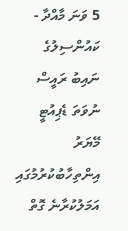5 ވަނަ މާއްދާ - ކައުންސިލުގެ ނައިބު ރައީސް ނުވަތަ ޑެޕިއުޓީ މޭޔަރު އިންތިހާބުކުރުމުގައި އަމަލުކުރާނެ ގޮތް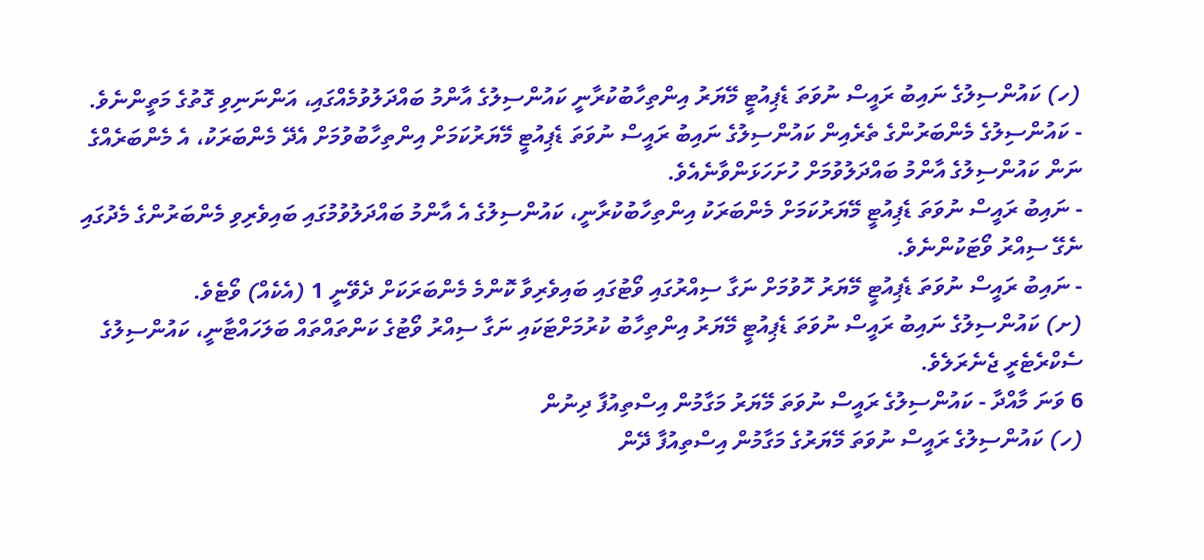(ހ) ކައުންސިލުގެ ނައިބު ރައީސް ނުވަތަ ޑެޕިއުޓީ މޭޔަރު އިންތިހާބުކުރާނީ ކައުންސިލުގެ އާންމު ބައްދަލުވުމެއްގައި، އަންނަނިވި ގޮތުގެ މަތީންނެވެ.
- ކައުންސިލުގެ މެންބަރުންގެ ތެރެއިން ކައުންސިލުގެ ނައިބު ރައީސް ނުވަތަ ޑެޕިއުޓީ މޭޔަރުކަމަށް އިންތިހާބުވުމަށް އެދޭ މެންބަރަކު، އެ މެންބަރެއްގެ ނަން ކައުންސިލުގެ އާންމު ބައްދަލުވުމަށް ހުށަހަޅަންވާނެއެވެ.
- ނައިބު ރައީސް ނުވަތަ ޑެޕިއުޓީ މޭޔަރުކަމަށް މެންބަރަކު އިންތިހާބުކުރާނީ، ކައުންސިލުގެ އެ އާންމު ބައްދަލުވުމުގައި ބައިވެރިވި މެންބަރުންގެ މެދުގައި ނެގޭ ސިއްރު ވޯޓަކުންނެވެ.
- ނައިބު ރައީސް ނުވަތަ ޑެޕިއުޓީ މޭޔަރު ހޮވުމަށް ނަގާ ސިއްރުގައި ވޯޓުގައި ބައިވެރިވާ ކޮންމެ މެންބަރަކަށް ދެވޭނީ 1 (އެކެއް) ވޯޓެވެ.
(ށ) ކައުންސިލުގެ ނައިބު ރައީސް ނުވަތަ ޑެޕިއުޓީ މޭޔަރު އިންތިހާބު ކުރުމަށްޓަކައި ނަގާ ސިއްރު ވޯޓުގެ ކަންތައްތައް ބަލަހައްޓާނީ، ކައުންސިލުގެ ސެކްރެޓެރީ ޖެނެރަލެވެ.
6 ވަނަ މާއްދާ - ކައުންސިލުގެ ރައީސް ނުވަތަ މޭޔަރު މަގާމުން އިސްތިއުފާ ދިނުން
(ހ) ކައުންސިލުގެ ރައީސް ނުވަތަ މޭޔަރުގެ މަގާމުން އިސްތިއުފާ ދޭން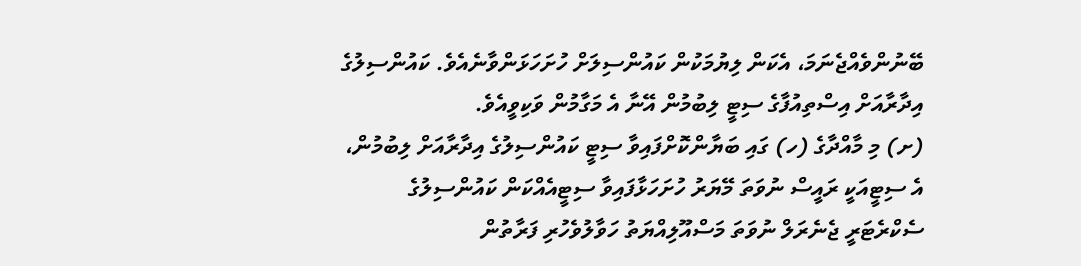ބޭނުންވެއްޖެނަމަ، އެކަން ލިޔުމަކުން ކައުންސިލަށް ހުށަހަޅަންވާނެއެވެ. ކައުންސިލުގެ އިދާރާއަށް އިސްތިއުފާގެ ސިޓީ ލިބުމުން އޭނާ އެ މަގާމުން ވަކިވީއެވެ.
(ށ) މި މާއްދާގެ (ހ) ގައި ބަޔާންކޮށްފައިވާ ސިޓީ ކައުންސިލުގެ އިދާރާއަށް ލިބުމުން، އެ ސިޓީއަކީ ރައީސް ނުވަތަ މޭޔަރު ހުށަހަޅާފައިވާ ސިޓީއެއްކަން ކައުންސިލުގެ ސެކްރެޓަރީ ޖެނެރަލް ނުވަތަ މަސްއޫލިއްޔަތު ހަވާލުވެހުރި ފަރާތުން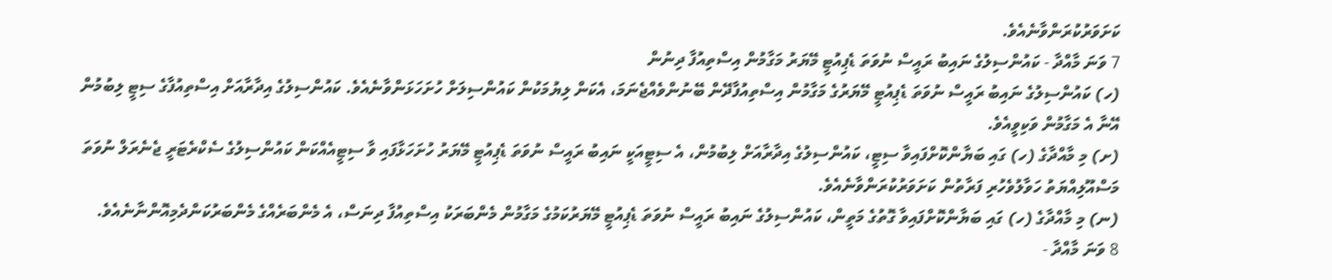ކަށަވަރުކުރަންވާނެއެވެ.
7 ވަނަ މާއްދާ - ކައުންސިލުގެ ނައިބު ރައީސް ނުވަތަ ޑެޕިއުޓީ މޭޔަރު މަގާމުން އިސްތިއުފާ ދިނުން
(ހ) ކައުންސިލުގެ ނައިބު ރައީސް ނުވަތަ ޑެޕިއުޓީ މޭޔަރުގެ މަގާމުން އިސްތިއުފާދޭން ބޭނުންވެއްޖެނަމަ، އެކަން ލިޔުމަކުން ކައުންސިލަށް ހުށަހަޅަންވާނެއެވެ. ކައުންސިލުގެ އިދާރާއަށް އިސްތިއުފާގެ ސިޓީ ލިބުމުން އޭނާ އެ މަގާމުން ވަކިވީއެވެ.
(ށ) މި މާއްދާގެ (ހ) ގައި ބަޔާންކޮށްފައިވާ ސިޓީ، ކައުންސިލުގެ އިދާރާއަށް ލިބުމުން، އެ ސިޓީއަކީ ނައިބު ރައީސް ނުވަތަ ޑެޕިއުޓީ މޭޔަރު ހުށަހަޅާފައި ވާ ސިޓީއެއްކަން ކައުންސިލުގެ ސެކްރެޓަރީ ޖެނެރަލް ނުވަތަ މަސްއޫލިއްޔަތު ހަވާލުވެހުރި ފަރާތުން ކަށަވަރުކުރަންވާނެއެވެ.
(ނ) މި މާއްދާގެ (ހ) ގައި ބަޔާންކޮށްފައިވާ ގޮތުގެ މަތީން، ކައުންސިލުގެ ނައިބު ރައީސް ނުވަތަ ޑެޕިއުޓީ މޭޔަރުކަމުގެ މަގާމުން މެންބަރަކު އިސްތިއުފާ ދިނަސް، އެ މެންބަރެއްގެ މެންބަރުކަންދެމިއޮންނާނެއެވެ.
8 ވަނަ މާއްދާ -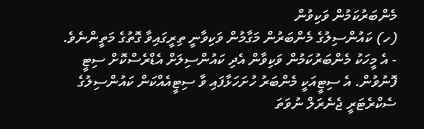މެންބަރުކަމުން ވަކިވުން
(ހ) ކައުންސިލުގެ މެންބަރުން މަގާމުން ވަކިވާނީ ތިރީގައިވާ ގޮތުގެ މަތީންނެވެ.
- އެ މީހަކު މެންބަރުކަމުން ވަކިވާން އެދި ކައުންސިލަށް އެޑްރެސްކޮށް ސިޓީ ފޮނުވުން. އެ ސިޓީއަކީ މެންބަރު ހުށަހަޅާފައި ވާ ސިޓީއެއްކަން ކައުންސިލުގެ ސެކްރެޓަރީ ޖެނެރަލް ނުވަތަ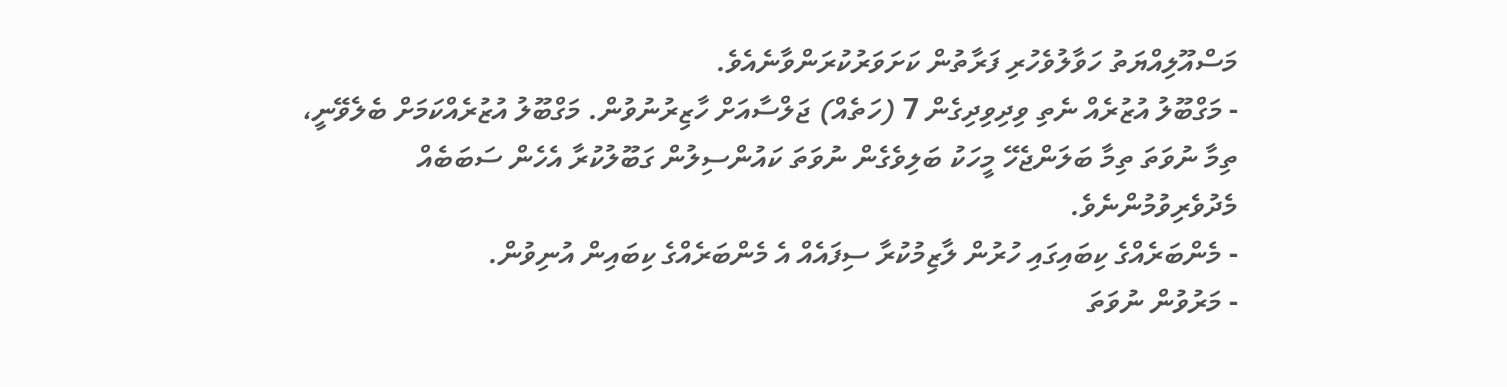މަސްއޫލިއްޔަތު ހަވާލުވެހުރި ފަރާތުން ކަށަވަރުކުރަންވާނެއެވެ.
- މަގްބޫލު އުޒުރެއް ނެތި ވިދިވިދިގެން 7 (ހަތެއް) ޖަލްސާއަށް ހާޒިރުނުވުން. މަގްބޫލު އުޒުރެއްކަމަށް ބެލެވޭނީ، ތިމާ ނުވަތަ ތިމާ ބަލަންޖެހޭ މީހަކު ބަލިވެގެން ނުވަތަ ކައުންސިލުން ގަބޫލުކުރާ އެހެން ސަބަބެއް މެދުވެރިވުމުންނެވެ.
- މެންބަރެއްގެ ކިބައިގައި ހުރުން ލާޒިމުކުރާ ސިފައެއް އެ މެންބަރެއްގެ ކިބައިން އުނިވުން.
- މަރުވުން ނުވަތަ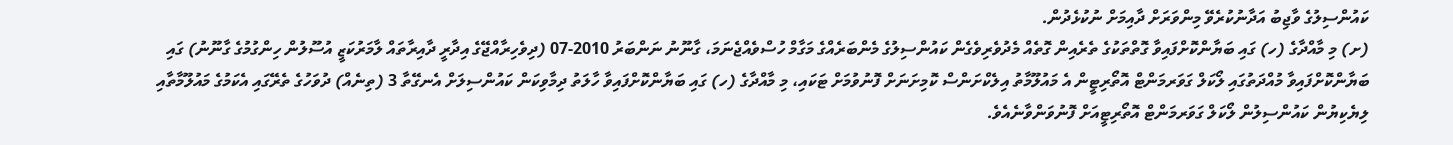ކައުންސިލުގެ ވާޖިބު އަދާނުކުރެވޭ މިންވަރަށް ދާއިމަށް ނުކުޅެދުން.
(ށ) މި މާއްދާގެ (ހ) ގައި ބަޔާންކޮށްފައިވާ ގޮތްތަކުގެ ތެރެއިން ގޮތެއް މެދުވެރިވެގެން ކައުންސިލުގެ މެންބަރެއްގެ މަގާމް ހުސްވެއްޖެނަމަ، ގާނޫނު ނަންބަރު 2010-07 (ދިވެހިރާއްޖޭގެ އިދާރީ ދާއިރާތައް ލާމަރުކަޒީ އުސޫލުން ހިންގުމުގެ ގާނޫނު) ގައި ބަޔާންކޮށްފައިވާ މުއްދަތުގައި ލޯކަލް ގަވަރމަންޓް އޮތޯރިޓީން އެ މައުލޫމާތު އިލެކްށަންސް ކޮމިށަނަށް ފޮނުވުމަށް ޓަކައި، މި މާއްދާގެ (ހ) ގައި ބަޔާންކޮށްފައިވާ ހާލަތު ދިމާވިކަން ކައުންސިލަށް އެނގޭތާ 3 (ތިނެއް) ދުވަހުގެ ތެރޭގައި އެކަމުގެ މައުލޫމާތާއި ލިޔެކިޔުން ކައުންސިލުން ލޯކަލް ގަވަރމަންޓް އޮތޯރިޓީއަށް ފޮނުވަންވާނެއެވެ.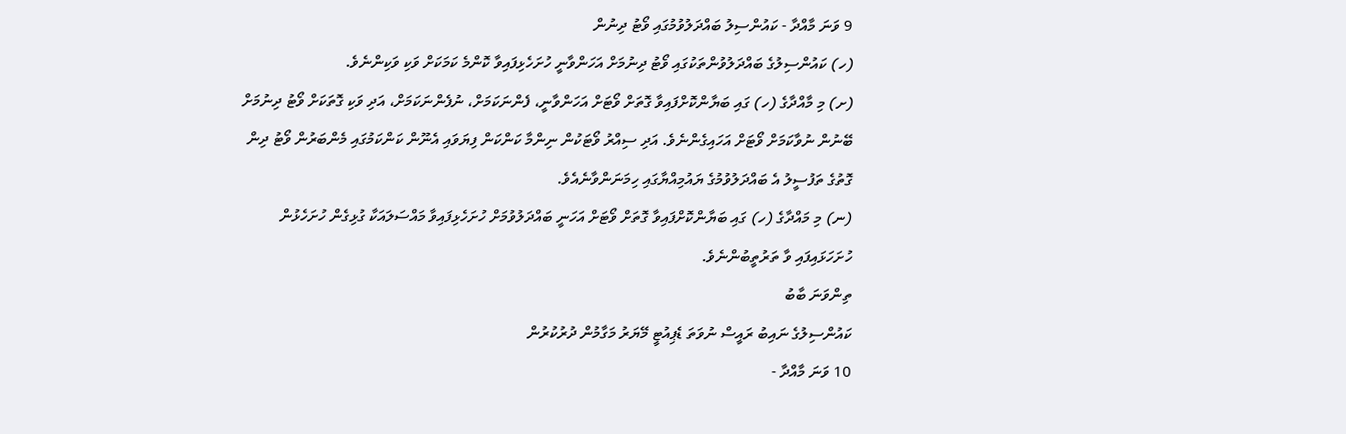9 ވަނަ މާއްދާ - ކައުންސިލު ބައްދަލުވުމުގައި ވޯޓު ދިނުން
(ހ) ކައުންސިލުގެ ބައްދަލުވުންތަކުގައި ވޯޓު ދިނުމަށް އަހަންވާނީ ހުށަހެޅިފައިވާ ކޮންމެ ކަމަކަށް ވަކި ވަކިންނެވެ.
(ށ) މި މާއްދާގެ (ހ) ގައި ބަޔާންކޮށްފައިވާ ގޮތަށް ވޯޓަށް އަހަންވާނީ، ފެންނަކަމަށް، ނުފެންނަކަމަށް، އަދި ވަކި ގޮތަކަށް ވޯޓު ދިނުމަށް ބޭނުން ނުވާކަމަށް ވޯޓަށް އަހައިގެންނެވެ. އަދި ސިއްރު ވޯޓަކުން ނިންމާ ކަންކަން ފިޔަވައި އެނޫން ކަންކަމުގައި މެންބަރުން ވޯޓު ދިން ގޮތުގެ ތަފުސީލު އެ ބައްދަލުވުމުގެ ޔައުމިއްޔާގައި ހިމަނަންވާނެއެވެ.
(ނ) މި މައްދާގެ (ހ) ގައި ބަޔާންކޮށްފައިވާ ގޮތަށް ވޯޓަށް އަހަނީ ބައްދަލުވުމަށް ހުށަހެޅިފައިވާ މައްސަލައަކާ ގުޅިގެން ހުށަހެޅުން ހުށަހަޅައިފައި ވާ ތަރުތީބުންނެވެ.
ތިންވަނަ ބާބު
ކައުންސިލުގެ ނައިބު ރައީސް ނުވަތަ ޑެޕިއުޓީ މޭޔަރު މަގާމުން ދުރުކުރުން
10 ވަނަ މާއްދާ -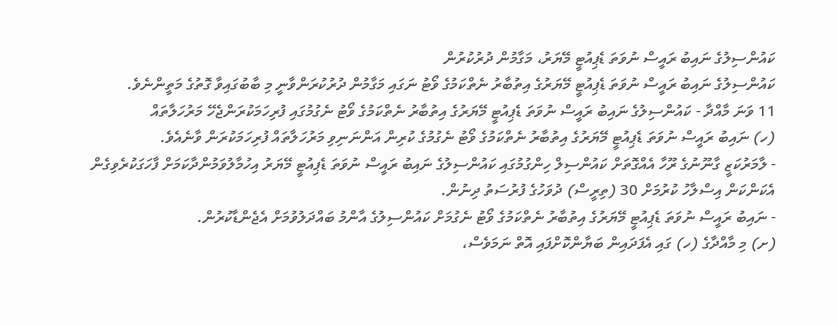ކައުންސިލުގެ ނައިބު ރައީސް ނުވަތަ ޑެޕިއުޓީ މޭޔަރު، މަގާމުން ދުރުކުރުން
ކައުންސިލުގެ ނައިބު ރައީސް ނުވަތަ ޑެޕިއުޓީ މޭޔަރުގެ އިތުބާރު ނެތްކަމުގެ ވޯޓު ނަގައި މަގާމުން ދުރުކުރަންވާނީ މި ބާބުގައިވާ ގޮތުގެ މަތީންނެވެ.
11 ވަނަ މާއްދާ - ކައުންސިލުގެ ނައިބު ރައީސް ނުވަތަ ޑެޕިއުޓީ މޭޔަރުގެ އިތުބާރު ނެތްކަމުގެ ވޯޓު ނެގުމުގައި ފުރިހަމަކުރަންޖެހޭ މަރުހަލާތައް
(ހ) ނައިބު ރައީސް ނުވަތަ ޑެޕިއުޓީ މޭޔަރުގެ އިތުބާރު ނެތްކަމުގެ ވޯޓު ނެގުމުގެ ކުރިން އަންނަނިވި މަރުހަލާތައް ފުރިހަމަކުރަން ވާނެއެވެ.
- ލާމަރުކަޒީ ގާނޫނުގެ ރޫހާ އެއްގޮތަށް ކައުންސިލް ހިންގުމުގައި ކައުންސިލުގެ ނައިބު ރައީސް ނުވަތަ ޑެޕިއުޓީ މޭޔަރު އިހުމާލުވަމުންދާކަމަށް ފާހަގަކުރެވިގެން އެކަންކަން އިސްލާހު ކުރުމަށް 30 (ތިރީސް) ދުވަހުގެ ފުރުސަތު ދިނުން.
- ނައިބު ރައީސް ނުވަތަ ޑެޕިއުޓީ މޭޔަރުގެ އިތުބާރު ނެތްކަމުގެ ވޯޓު ނެގުމަށް ކައުންސިލުގެ އާންމު ބައްދަލުވުމަށް އެޖެންޑާކުރުން.
(ށ) މި މާއްދާގެ (ހ) ގައި އެފަދައިން ބަޔާންކޮށްފައި އޮތް ނަމަވެސް،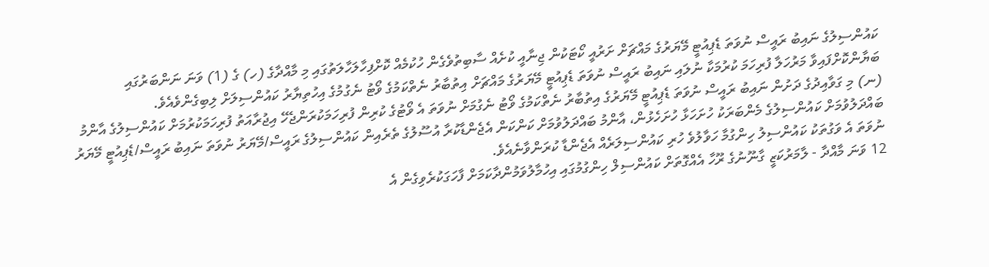ކައުންސިލުގެ ނައިބު ރައީސް ނުވަތަ ޑެޕިއުޓީ މޭޔަރުގެ މައްޗަށް ށަރުއީ ކޯޓަކުން ޖިނާއީ ކުށެއް ސާބިތުވެގެން ހުކުމެއް ކޮށްފިހާލަހާލަތުގައި މި މާއްދާގެ (ހ) ގެ (1) ވަނަ ނަންބަރުގައި ބަޔާންކޮށްފައިވާ މަރުހަލާ ފުރިހަމަ ކުރުމަކާ ނުލައި ނައިބު ރައީސް ނުވަތަ ޑެޕިއުޓީ މޭޔަރުގެ މައްޗަށް އިތުބާރު ނެތްކަމުގެ ވޯޓު ނެގުމުގެ އިހުތިޔާރު ކައުންސިލަށް ލިބިގެންވެއެވެ.
(ނ) މި ގަވާއިދުގެ ދަށުން ނައިބު ރައީސް ނުވަތަ ޑެޕިއުޓީ މޭޔަރުގެ އިތުބާރު ނެތްކަމުގެ ވޯޓު ނެގުމަށް ނުވަތަ އެ ވޯޓުގެ ކުރިން ފުރިހަމަކުރަންޖެހޭ އިޖުރާއަތު ފުރިހަމަކުރުމަށް ކައުންސިލުގެ އާންމު ބައްދަލުވުމަށް ކައުންސިލުގެ މެންބަރަކު ހުށަހަޅާ ހުށަހެޅުން، އާންމު ބައްދަލުވުމަށް ކަންކަން އެޖެންޑާކުރާ އުސޫލުގެ ތެރެއިން ކައުންސިލުގެ ރައީސް/މޭޔަރު ނުވަތަ ނައިބު ރައީސް/ޑެޕިއުޓީ މޭޔަރު ނުވަތަ އެ ވަގުތަކު ކައުންސިލު ހިންގުމާ ހަވާލުވެ ހުރި ކައުންސިލަރެއް އެޖެންޑާ ކުރަންވާނެއެވެ.
12 ވަނަ މާއްދާ - ލާމަރުކަޒީ ގާނޫނުގެ ރޫހާ އެއްގޮތަށް ކައުންސިލް ހިންގުމުގައި އިހުމާލުވަމުންދާކަމަށް ފާހަގަކުރެވިގެން އެ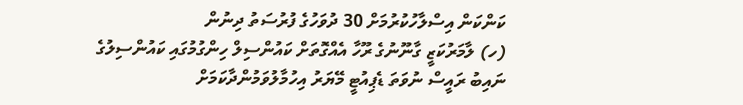ކަންކަން އިސްލާހުކުރުމަށް 30 ދުވަހުގެ ފުރުސަތު ދިނުން
(ހ) ލާމަރުކަޒީ ގާނޫނުގެ ރޫހާ އެއްގޮތަށް ކައުންސިލް ހިންގުމުގައި ކައުންސިލުގެ ނައިބު ރައީސް ނުވަތަ ޑެޕިއުޓީ މޭޔަރު އިހުމާލުވަމުންދާކަމަށް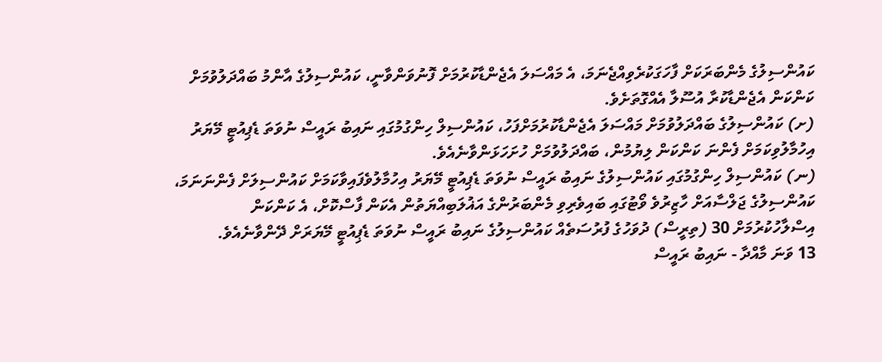ކައުންސިލުގެ މެންބަރަކަށް ފާހަގަކުރެވިއްޖެނަމަ، އެ މައްސަލަ އެޖެންޑާކުރުމަށް ފޮނުވަންވާނީ، ކައުންސިލުގެ އާންމު ބައްދަލުވުމަށް ކަންކަން އެޖެންޑާކުރާ އުސޫލާ އެއްގޮތަށެވެ.
(ށ) ކައުންސިލުގެ ބައްދަލުވުމަށް މައްސަލަ އެޖެންޑާކުރުމަށްފަހު، ކައުންސިލް ހިންގުމުގައި ނައިބު ރައީސް ނުވަތަ ޑެޕިއުޓީ މޭޔަރު އިހުމާލުވިކަމަށް ފެންނަ ކަންކަން ލިޔުމުން، ބައްދަލުވުމަށް ހުށަހަޅަންވާނެއެވެ.
(ނ) ކައުންސިލް ހިންގުމުގައި ކައުންސިލުގެ ނައިބު ރައީސް ނުވަތަ ޑެޕިއުޓީ މޭޔަރު އިހުމާލުވެފައިވާކަމަށް ކައުންސިލަށް ފެންނަނަމަ، ކައުންސިލުގެ ޖަލްސާއަށް ހާޒިރުވެ ވޯޓުގައި ބައިވެރިވި މެންބަރުންގެ އަޣުލަބިއްޔަތުން އެކަން ފާސްކޮށް، އެ ކަންކަން އިސްލާހުކުރުމަށް 30 (ތިރީސް) ދުވަހުގެ ފުރުސަތެއް ކައުންސިލުގެ ނައިބު ރައީސް ނުވަތަ ޑެޕިއުޓީ މޭޔަރަށް ދޭންވާނެއެވެ.
13 ވަނަ މާއްދާ - ނައިބު ރައީސް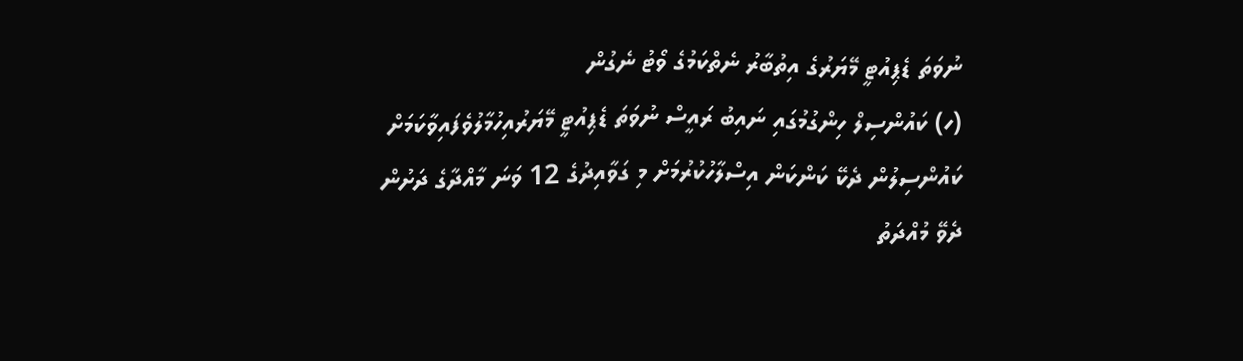ނުވަތަ ޑެޕިއުޓީ މޭޔަރުގެ އިތުބާރު ނެތްކަމުގެ ވޯޓު ނެގުން
(ހ) ކައުންސިލް ހިންގުމުގައި ނައިބު ރައީސް ނުވަތަ ޑެޕިއުޓީ މޭޔަރުއިހުމާލުވެފައިވާކަމަށް ކައުންސިލުން ދެކޭ ކަންކަން އިސްލާހުކުރުމަށް މި ގަވާއިދުގެ 12 ވަނަ މާއްދާގެ ދަށުން ދެވޭ މުއްދަތު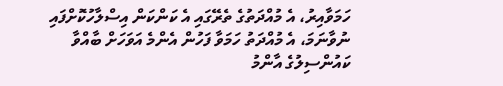ހަމަވާއިރު، އެ މުއްދަތުގެ ތެރޭގައި އެ ކަންކަން އިސްލާހުކޮށްފައި ނުވާނަމަ، އެ މުއްދަތު ހަމަވާ ފަހުން އެންމެ އަވަހަށް ބާއްވާ ކައުންސިލުގެ އާންމު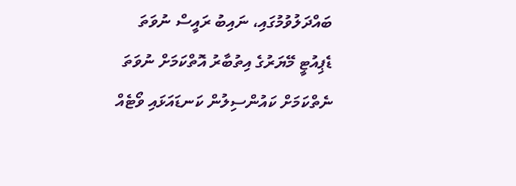ބައްދަލުވުމުގައި، ނައިބު ރައީސް ނުވަތަ ޑެޕިއުޓީ މޭޔަރުގެ އިތުބާރު އޮތްކަމަށް ނުވަތަ ނެތްކަމަށް ކައުންސިލުން ކަނޑައަޅައި ވޯޓެއް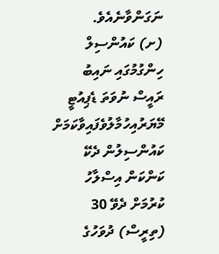ނަގަންވާނެއެވެ.
(ށ) ކައުންސިލް ހިންގުމުގައި ނައިބު ރައީސް ނުވަތަ ޑެޕިއުޓީ މޭޔަރުއިހުމާލުވެފައިވާކަމަށް ކައުންސިލުން ދެކޭ ކަންކަން އިސްލާހު ކުރުމަށް ދެވޭ 30 (ތިރީސް) ދުވަހުގެ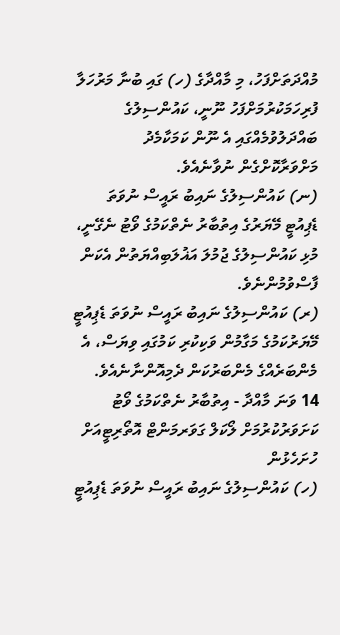މުއްދަތަށްފަހު، މި މާއްދާގެ (ހ) ގައި ބުނާ މަރުހަލާ ފުރިހަމަކުރުމަށްފަހު ނޫނީ، ކައުންސިލުގެ ބައްދަލުވުމެއްގައި އެ ނޫން ކަމަކާމެދު މަށްވަރާކޮށްގެން ނުވާނެއެވެ.
(ނ) ކައުންސިލުގެ ނައިބު ރައީސް ނުވަތަ ޑެޕިއުޓީ މޭޔަރުގެ އިތުބާރު ނެތްކަމުގެ ވޯޓު ނެގޭނީ، މުޅި ކައުންސިލުގެ ޖުމުލަ އަޣުލަބިއްޔަތުން އެކަން ފާސްވުމުންނެވެ.
(ރ) ކައުންސިލުގެ ނައިބު ރައީސް ނުވަތަ ޑެޕިއުޓީ މޭޔަރުކަމުގެ މަގާމުން ވަކިކުރި ކަމުގައި ވިޔަސް، އެ މެންބަރެއްގެ މެންބަރުކަން ދެމިއޮންނާނެއެވެ.
14 ވަނަ މާއްދާ - އިތުބާރު ނެތްކަމުގެ ވޯޓު ކަށަވަރުކުރުމަށް ލޯކަލް ގަވަރމަންޓް އޮތޯރިޓީއަށް ހުށަހެޅުން
(ހ) ކައުންސިލުގެ ނައިބު ރައީސް ނުވަތަ ޑެޕިއުޓީ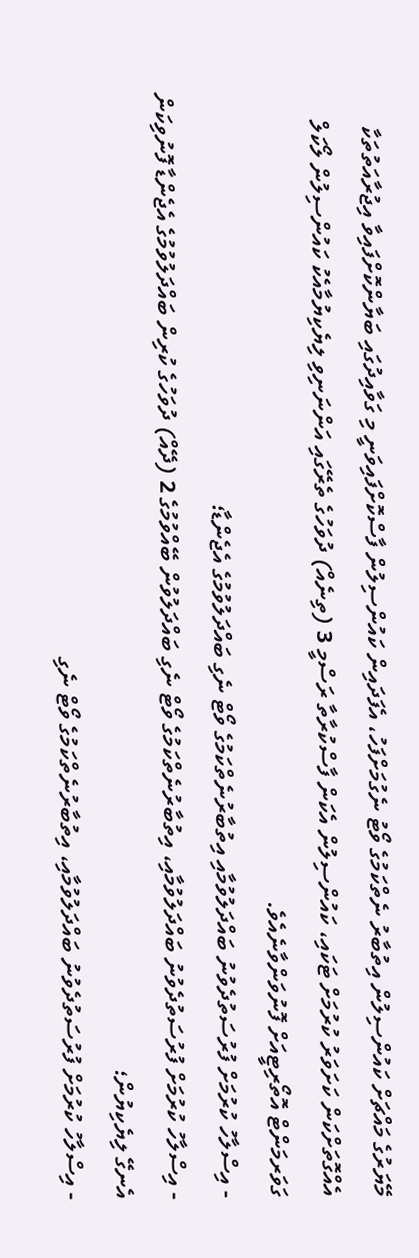މޭޔަރުގެ މައްޗަށް ކައުންސިލުން އިތުބާރު ނެތްކަމުގެ ވޯޓު ނެގުމަށްފަހު، އެފަދައިން ކައުންސިލުން ފާސްކޮށްފައިވަނީ މި ގަވާއިދުގައި ބަޔާންކޮށްފައިވާ އިޖުރާއަތުތަކާ އެއްގޮތަށްކަން ކަށަވަރު ކުރުމަށް ޓަކައި، ކައުންސިލުން އެކަން ފާސްކުރާތާ ރަސްމީ 3 (ތިނެއް) ދުވަހުގެ ތެރޭގައި އަންނަނިވި ލިޔެކިޔުމާއެކު ކައުންސިލުން ލޯކަލް ގަވަރމަންޓް އޮތޯރިޓީއަށް ފޮނުވަންވާނެއެވެ.
- އިސްލާހު ކުރުމަށް ފުރުސަތުދެވުނު ބައްދަލުވުމާއި އިތުބާރުނެތްކަމުގެ ވޯޓް ނެގި ބައްދަލުވުމުގެ އެޖެންޑާ؛
- އިސްލާހު ކުރުމަށް ފުރުސަތުދެވުނު ބައްދަލުވުމާއި، އިތުބާރުނެތްކަމުގެ ވޯޓް ނެގި ބައްދަލުވުން ބޭއްވުމުގެ 2 (ދޭއް) ދުވަހުގެ ކުރިން ބައްދަލުވުމުގެ އެޖެންޑާ ފޮނުވިކަން އެނގޭ ލިޔެކިޔުން؛
- އިސްލާހު ކުރުމަށް ފުރުސަތުދެވުނު ބައްދަލުވުމާއި، އިތުބާރުނެތްކަމުގެ ވޯޓް ނެގި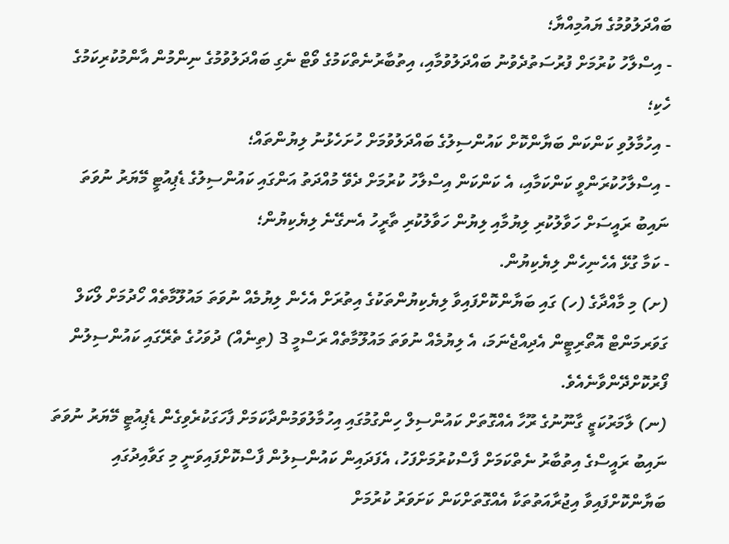ބައްދަލުވުމުގެ ޔައުމިއްޔާ؛
- އިސްލާހު ކުރުމަށް ފުރުސަތުދެވުނު ބައްދަލުވުމާއި، އިތުބާރުނެތްކަމުގެ ވޯޓް ނެގި ބައްދަލުވުމުގެ ނިންމުން އާންމުކުރިކަމުގެ ހެކި؛
- އިހުމާލުވި ކަންކަން ބަޔާންކޮށް ކައުންސިލުގެ ބައްދަލުވުމަށް ހުށަހެޅުނު ލިޔުންތައް؛
- އިސްލާހުކުރަންވީ ކަންކަމާއި، އެ ކަންކަން އިސްލާހު ކުރުމަށް ދެވޭ މުއްދަތު އަންގައި ކައުންސިލުގެ ޑެޕިއުޓީ މޭޔަރު ނުވަތަ ނައިބު ރައީސަށް ހަވާލުކުރި ލިޔުމާއި ލިޔުން ހަވާލުކުރި ތާރީހު އެނގޭނެ ލިޔެކިޔުން؛
- ކަމާ ގުޅޭ އެހެނިހެން ލިޔެކިޔުން.
(ށ) މި މާއްދާގެ (ހ) ގައި ބަޔާންކޮށްފައިވާ ލިޔެކިޔުންތަކުގެ އިތުރަށް އެހެން ލިޔުމެއް ނުވަތަ މައުލޫމާތެއް ހޯދުމަށް ލޯކަލް ގަވަރމަންޓް އޮތޯރިޓީން އެދިއްޖެނަމަ، އެ ލިޔުމެއް ނުވަތަ މައުލޫމާތެއް ރަސްމީ 3 (ތިނެއް) ދުވަހުގެ ތެރޭގައި ކައުންސިލުން ފޯރުކޮށްދޭންވާނެއެވެ.
(ނ) ލާމަރުކަޒީ ގާނޫނުގެ ރޫހާ އެއްގޮތަށް ކައުންސިލް ހިންގުމުގައި އިހުމާލުވަމުންދާކަމަށް ފާހަގަކުރެވިގެން ޑެޕިއުޓީ މޭޔަރު ނުވަތަ ނައިބު ރައީސްގެ އިތުބާރު ނެތްކަމަށް ފާސްކުރުމަށްފަހު، އެފަދައިން ކައުންސިލުން ފާސްކޮށްފައިވަނީ މި ގަވާއިދުގައި ބަޔާންކޮށްފައިވާ އިޖުރާއަތުތަކާ އެއްގޮތަށްކަން ކަށަވަރު ކުރުމަށް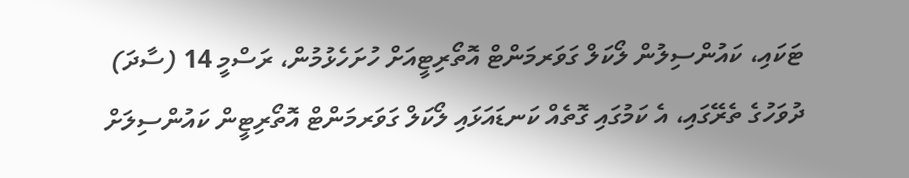ޓަކައި، ކައުންސިލުން ލޯކަލް ގަވަރމަންޓް އޮތޯރިޓީއަށް ހުށަހެޅުމުން، ރަސްމީ 14 (ސާދަ) ދުވަހުގެ ތެރޭގައި، އެ ކަމުގައި ގޮތެއް ކަނޑައަޅައި ލޯކަލް ގަވަރމަންޓް އޮތޯރިޓީން ކައުންސިލަށް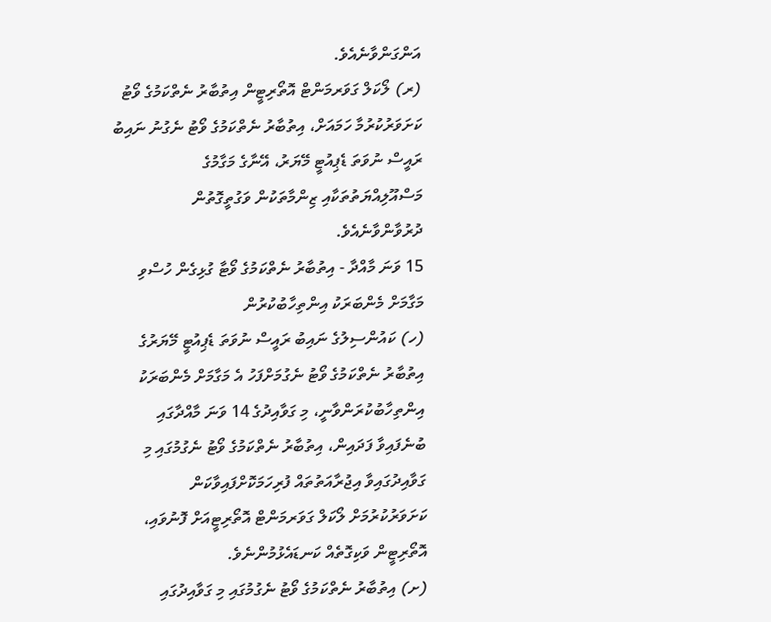އަންގަންވާނެއެވެ.
(ރ) ލޯކަލް ގަވަރމަންޓް އޮތޯރިޓީން އިތުބާރު ނެތްކަމުގެ ވޯޓު ކަށަވަރުކުރުމާ ހަމައަށް، އިތުބާރު ނެތްކަމުގެ ވޯޓު ނެގުނު ނައިބު ރައީސް ނުވަތަ ޑެޕިއުޓީ މޭޔަރު، އޭނާގެ މަގާމުގެ މަސްއޫލިއްޔަތުތަކާއި ޒިންމާތަކުން ވަގުތީގޮތުން ދުރުވާންވާނެއެވެ.
15 ވަނަ މާއްދާ - އިތުބާރު ނެތްކަމުގެ ވޯޓާ ގުޅިގެން ހުސްވި މަގާމަށް މެންބަރަކު އިންތިހާބުކުރުން
(ހ) ކައުންސިލުގެ ނައިބު ރައީސް ނުވަތަ ޑެޕިއުޓީ މޭޔަރުގެ އިތުބާރު ނެތްކަމުގެ ވޯޓު ނެގުމަށްފަހު އެ މަގާމަށް މެންބަރަކު އިންތިހާބުކުރަންވާނީ، މި ގަވާއިދުގެ 14 ވަނަ މާއްދާގައި ބުނެފައިވާ ފަދައިން، އިތުބާރު ނެތްކަމުގެ ވޯޓު ނެގުމުގައި މި ގަވާއިދުގައިވާ އިޖުރާއަތުތައް ފުރިހަމަކޮށްފައިވާކަން ކަށަވަރުކުރުމަށް ލޯކަލް ގަވަރމަންޓް އޮތޯރިޓީއަށް ފޮނުވައި، އޮތޯރިޓީން ވަކިގޮތެއް ކަނޑައެޅުމުންނެވެ.
(ށ) އިތުބާރު ނެތްކަމުގެ ވޯޓު ނެގުމުގައި މި ގަވާއިދުގައި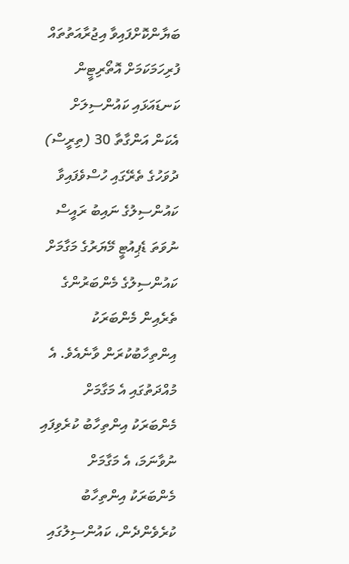ބަޔާންކޮށްފައިވާ އިޖުރާއަތުތައް ފުރިހަމަކަމަށް އޮތޯރިޓީން ކަނޑައަޅައި ކައުންސިލަށް އެކަން އަންގާތާ 30 (ތިރީސް) ދުވަހުގެ ތެރޭގައި ހުސްވެފައިވާ ކައުންސިލުގެ ނައިބު ރައީސް ނުވަތަ ޑެޕިއުޓީ މޭޔަރުގެ މަގާމަށް ކައުންސިލުގެ މެންބަރުންގެ ތެރެއިން މެންބަރަކު އިންތިހާބުކުރަން ވާނެއެވެ. އެ މުއްދަތުގައި އެ މަގާމަށް މެންބަރަކު އިންތިހާބު ކުރެވިފައި ނުވާނަމަ، އެ މަގާމަށް މެންބަރަކު އިންތިހާބު ކުރެވެންދެން، ކައުންސިލުގައި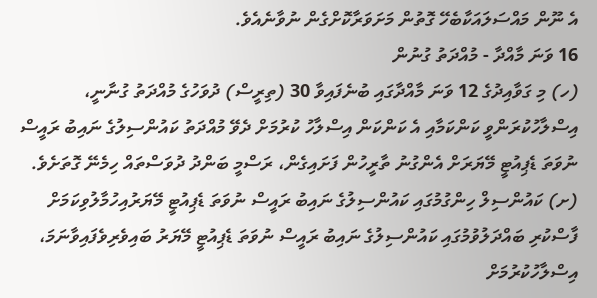އެ ނޫން މައްސަލައަކާބެހޭ ގޮތުން މަށަވަރާކޮށްގެން ނުވާނެއެވެ.
16 ވަނަ މާއްދާ - މުއްދަތު ގުނުން
(ހ) މި ގަވާއިދުގެ 12 ވަނަ މާއްދާގައި ބުނެފައިވާ 30 (ތިރީސް) ދުވަހުގެ މުއްދަތު ގުނާނީ، އިސްލާހުކުރަންވީ ކަންކަމާއި އެ ކަންކަން އިސްލާހު ކުރުމަށް ދެވޭ މުއްދަތު ކައުންސިލުގެ ނައިބު ރައީސް ނުވަތަ ޑެޕިއުޓީ މޭޔަރަށް އެންގުނު ތާރީހުން ފަށައިގެން، ރަސްމީ ބަންދު ދުވަސްތައް ހިމެނޭ ގޮތަށެވެ.
(ށ) ކައުންސިލް ހިންގުމުގައި ކައުންސިލުގެ ނައިބު ރައީސް ނުވަތަ ޑެޕިއުޓީ މޭޔަރުއިހުމާލުވިކަމަށް ފާސްކުރި ބައްދަލުވުމުގައި ކައުންސިލުގެ ނައިބު ރައީސް ނުވަތަ ޑެޕިއުޓީ މޭޔަރު ބައިވެރިވެފައިވާނަމަ، އިސްލާހުކުރުމަށް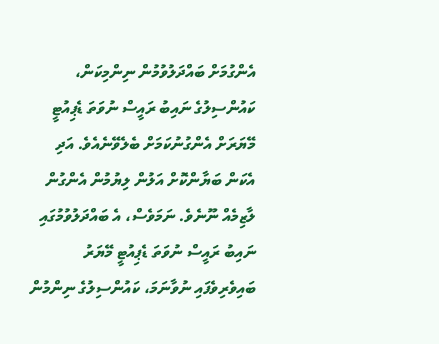އެންގުމަށް ބައްދަލުވުމުން ނިންމިކަން، ކައުންސިލުގެ ނައިބު ރައީސް ނުވަތަ ޑެޕިއުޓީ މޭޔަރަށް އެންގުނުކަމަށް ބެލެވޭނެއެވެ. އަދި އެކަން ބަޔާންކޮށް އަލުން ލިޔުމުން އެންގުން ލާޒިމެއް ނޫނެވެ. ނަމަވެސް، އެ ބައްދަލުވުމުގައި ނައިބު ރައީސް ނުވަތަ ޑެޕިއުޓީ މޭޔަރު ބައިވެރިވެފައި ނުވާނަމަ، ކައުންސިލުގެ ނިންމުން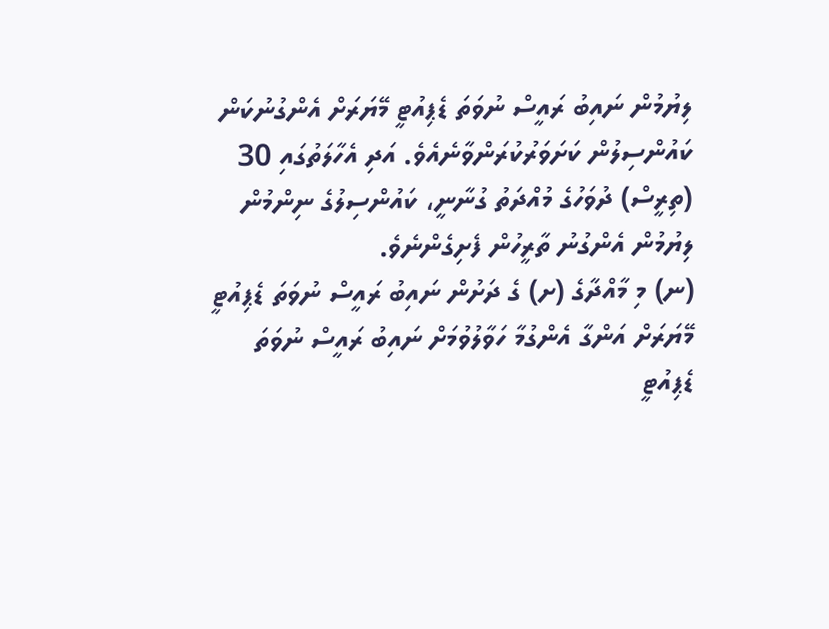ލިޔުމުން ނައިބު ރައީސް ނުވަތަ ޑެޕިއުޓީ މޭޔަރަށް އެންގުނުކަން ކައުންސިލުން ކަށަވަރުކުރަންވާނެއެވެ. އަދި އެހާލަތުގައި 30 (ތިރީސް) ދުވަހުގެ މުއްދަތު ގުނާނީ، ކައުންސިލުގެ ނިންމުން ލިޔުމުން އެންގުނު ތާރީހުން ފެށިގެންނެވެ.
(ނ) މި މާއްދާގެ (ށ) ގެ ދަށުން ނައިބު ރައީސް ނުވަތަ ޑެޕިއުޓީ މޭޔަރަށް އަންގާ އެންގުމާ ހަވާލުވުމަށް ނައިބު ރައީސް ނުވަތަ ޑެޕިއުޓީ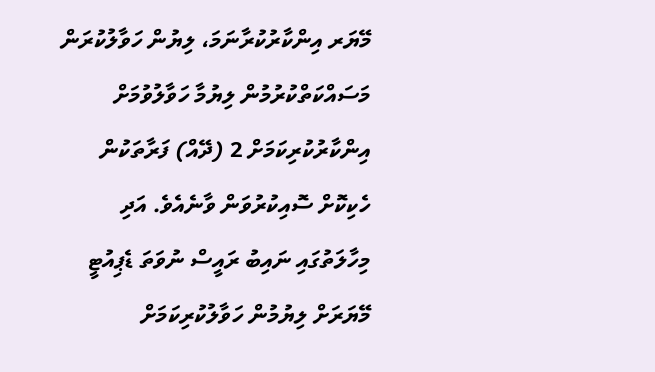މޭޔަރ އިންކާރުކުރާނަމަ، ލިޔުން ހަވާލުކުރަން މަސައްކަތްކުރުމުން ލިޔުމާ ހަވާލުވުމަށް އިންކާރުކުރިކަމަށް 2 (ދޭއް) ފަރާތަކުން ހެކިކޮށް ސޮއިކުރުވަން ވާނެއެވެ. އަދި މިހާލަތުގައި ނައިބު ރައީސް ނުވަތަ ޑެޕިއުޓީ މޭޔަރަށް ލިޔުމުން ހަވާލުކުރިކަމަށް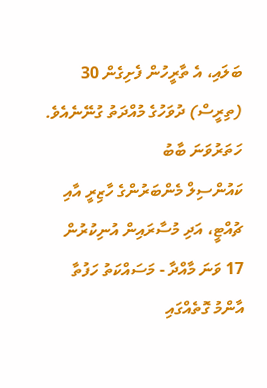ބަލައި، އެ ތާރީހުން ފެށިގެން 30 (ތިރީސް) ދުވަހުގެ މުއްދަތު ގުނޭނެއެވެ.
ހަތަރުވަނަ ބާބު
ކައުންސިލް މެންބަރުންގެ ހާޒިރީ އާއި ޗުއްޓީ، އަދި މުސާރައިން އުނިކުރުން
17 ވަނަ މާއްދާ - މަސައްކަތު ހަފުތާ
އާންމު ގޮތެއްގައި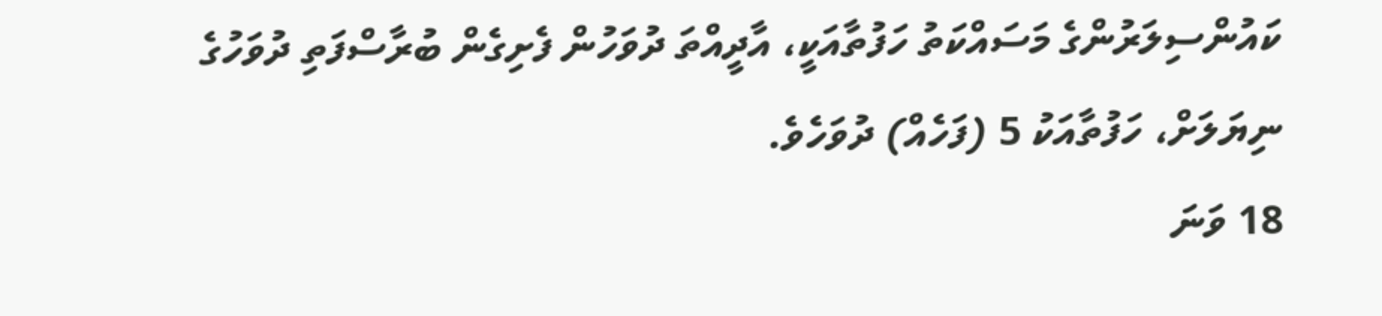ކައުންސިލަރުންގެ މަސައްކަތު ހަފުތާއަކީ، އާދީއްތަ ދުވަހުން ފެށިގެން ބުރާސްފަތި ދުވަހުގެ ނިޔަލަށް، ހަފުތާއަކު 5 (ފަހެއް) ދުވަހެވެ.
18 ވަނަ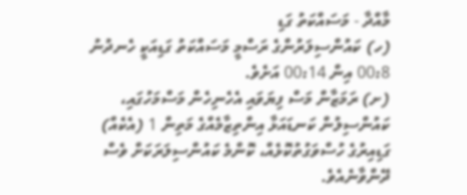މާއްދާ - މަސައްކަތު ގަޑި
(ހ) ކައުންސިލަރުންގެ ރަސްމީ މަސައްކަތު ގަޑިއަކީ ހެނދުނު 00:8 އިން 00:14 އަށެވެ.
(ށ) ރަމަޒާން މަސް ފިޔަވައި އެހެނިހެން މަސްމަހުގައި، ކައުންސިލުން ކަނޑައަޅާ އިންތިޒާމެއްގެ މަތިން 1 (އެކެއް) ގަޑިއިރުގެ ހުސްވަގުތުކޮޅެއް، ކޮންމެ ކައުންސިލަރަކަށް ވެސް ދޭންވާނެއެވެ.